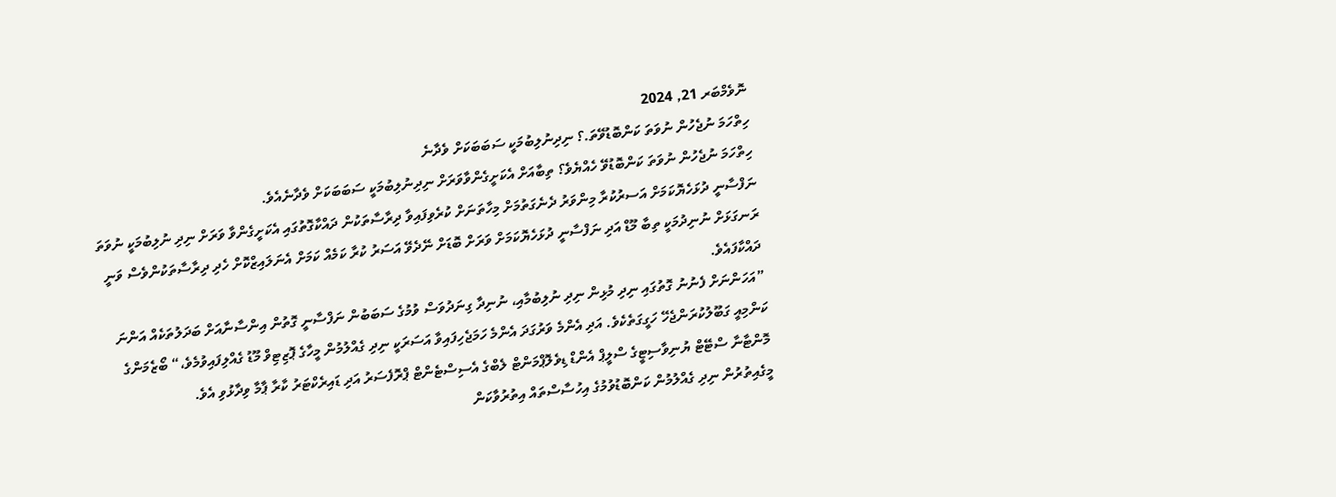ނޮވެމްބަރ 21, 2024
ހިތްހަމަ ނުޖެހުން ނުވަތަ ކަންބޮޑުވޭތަ.؟ ނިދިނުލިބުމަކީ ސަބަބަކަށް ވެދާނެ
ހިތްހަމަ ނުޖެހުން ނުވަތަ ކަންބޮޑުވޭ ހެއްޔެވެ؟ ތިބާއަށް އެކަށީގެންވާވަރަށް ނިދިނުލިބުމަކީ ސަބަބަކަށް ވެދާނެއެވެ.
ނަފްސާނީ ދުޅަހެޔޮކަމަށް އަސރުކުރާ މިންވަރު ދެނެގަތުމަށް މިހާތަނަށް ކުރެވިފައިވާ ދިރާސާތަކުން ދައްކާގޮތުގައި އެކަށީގެންވާ ވަރަށް ނިދި ނުލިބުމަކީ ނުވަތަ ރަނގަޅަށް ނުނިދުމަކީ ތިބާ މޫޑް އަދި ނަފްސާނީ ދުޅަހެޔޮކަމަށް ވަރަށް ބޮޑަށް ނޭދެވޭ އަސަރު ކުރާ ކަމެއް ކަމަށް އެނަލައިޒްކޮށް ހެދި ދިރާސާތަކުންވެސް ވަނީ ދައްކާފައެވެ.
”އަހަންނަށް ފެނުނު ގޮތުގައި ނިދި މުޅިން ނިދި ނުލިބުމާއި، ނުނިދާ ގިނަދުވަސް ވުމުގެ ސަބަބުން ނަފްސާނީ ގޮތުން އިންސާނާއަށް ބަދަލުތަކެއް އަންނަ ކަންމިއީ ގަބޫލުކުރަންޖެހޭ ހަގީގަތެކެވެ. އަދި އެންމެ ވަރުގަދަ އެންމެ ހަމަޖެހިފައިވާ އަސަރަކީ ނިދި ގެއްލުމުން މީހާގެ ޕޮޒިޓިވް މޫޑު ގެއްލިފައިވުމެވެ،“ ބޯޒެމަންގެ މޮންޓާނާ ސްޓޭޓް ޔުނިވާސިޓީގެ ސްލީޕް އެންޑް ޑިވެލޮޕްމަންޓް ލެބްގެ އެސިސްޓެންޓް ޕްރޮފެސަރު އަދި ޑައިރެކްޓަރު ކާރާ ޕާމާ ވިދާޅުވި އެވެ.
މީގެއިތުރުން ނިދި ގެއްލުމުން ކަންބޮޑުވުމުގެ އިހުސާސްތައް އިތުރުވާކަން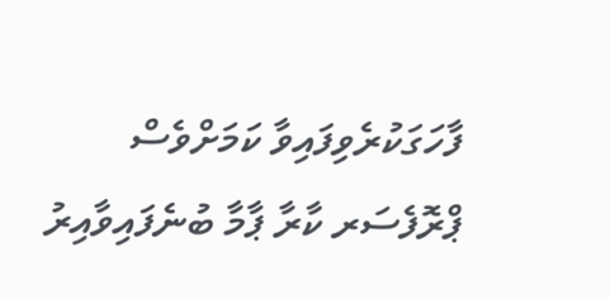ފާހަގަކުރެވިފައިވާ ކަމަށްވެސް ޕްރޮފެސަރ ކާރާ ޕާމާ ބުނެފައިވާއިރު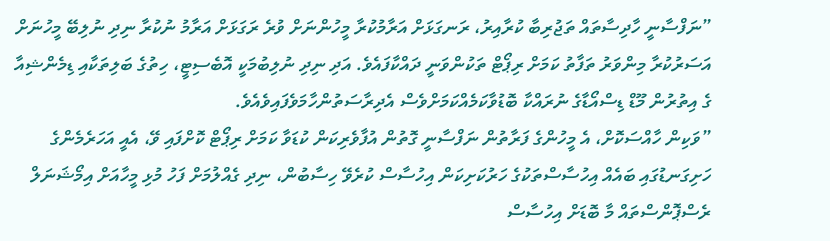”ނަފްސާނީ ހާދިސާތައް ތަޖުރިބާ ކުރާއިރު، ރަނގަޅަށް އަރާމުކުރާ މީހުންނަށް ވުރެ ރަގަޅަށް އަރާމު ނުކުރާ ނިދި ނުލިބޭ މީހުނަށް އަސަރުކުރާ މިންވަރު ތަފާތު ކަމަށް ރިޕޯޓް ތަކުންވަނީ ދައްކާފައެވެ. އަދި ނިދި ނުލިބުމަކީ އޮބެސިޓީ، ހިތުގެ ބަލިތަކާއި ޑިމެންޝިއާ ގެ އިތުރުން މޫޑް ޑިސްއޯޑާގެ ނުރައްކާ ބޮޑުވާކަމެއްކަމަށްވެސް އެދިރާސަތުންހާމަވެފައިވެއެވެ.
”ވަކިން ހާއްސަކޮށް، އެ މީހުންގެ ފަރާތުން ނަފްސާނީ ގޮތުން އުފާވެރިކަން ކުޑަވާ ކަމަށް ރިޕޯޓް ކޮށްފައި ވޭ، އެއީ އަހަރެމެންގެ ހަށިގަނޑުގައި ބައެއް އިހުސާސްތަކުގެ ހަރުކަށިކަން އިހުސާސް ކުރެވޭ ހިސާބުން، ނިދި ގެއްލުމަށް ފަހު މުޅި މީހާއަށް އިމޯޝަނަލް ރެސްޕޮންސްތައް މާ ބޮޑަށް އިހުސާސް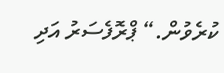ކުރެވުން.“ ޕްރޮފެސަރު އަދި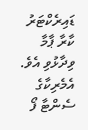ޑައިރެކްޓަރު ކާރާ ޕާމާ ވިދާޅުވި އެވެ.
އެމެރިކާގެ ސެންޓާ ފޯ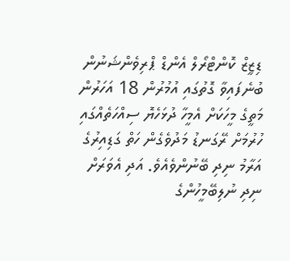ޑިޒީޒް ކޮންޓްރޯލް އެންޑް ޕްރިވެންޝަނުން ބުނެފައިވާ ގޮތުގައި އުމުރުން 18 އަހަރުން މަތީގެ މީހަކަށް އެމީހާ ދުޅަހެޔޮ ސިއްހަތެއްގައި ހުރުމަށް ރޭގަނޑު މަދުވެގެން ހަތް ގަޑިއިރުގެ އަރާމު ނިދި ބޭނުންވެއެވެ. އަދި އެވަރަށް ނިދި ނުލިބޭމީހުންގެ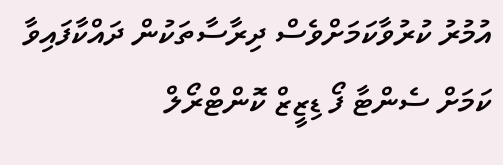އުމުރު ކުރުވާކަމަށްވެސް ދިރާސާތަކުން ދައްކާފައިވާ ކަމަށް ސެންޓާ ފޯ ޑިޒީޒް ކޮންޓްރޯލް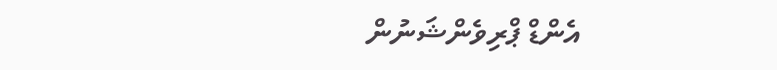އެންޑް ޕްރިވެންޝަނުން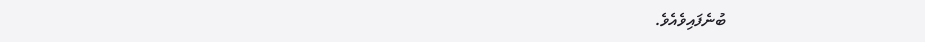ބުނެފައިވެއެވެ.